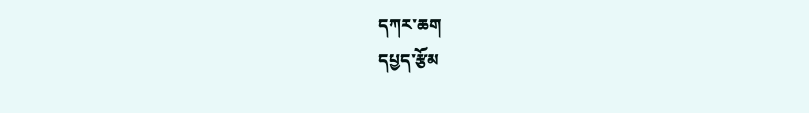དཀར་ཆག
དཔྱད་རྩོམ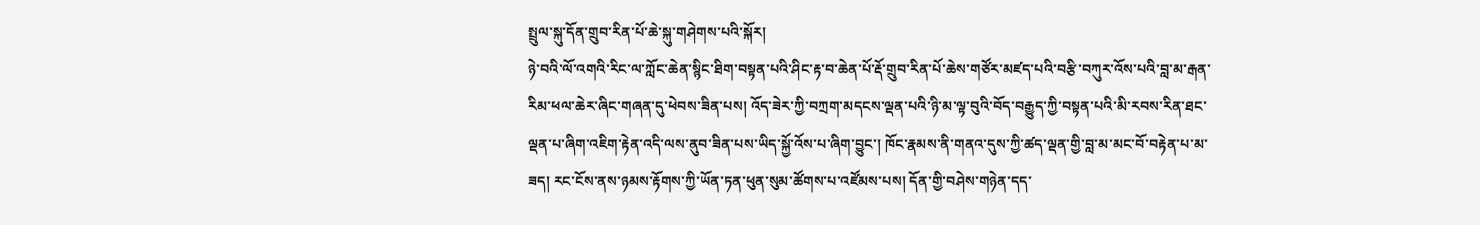སྤྲུལ་སྐུ་དོན་གྲུབ་རིན་པོ་ཆེ་སྐུ་གཤེགས་པའི་སྐོར།
ཉེ་བའི་ལོ་འགའི་རིང་ལ་ཀློང་ཆེན་སྙིང་ཐིག་བསྟན་པའི་ཤིང་རྟ་བ་ཆེན་པོ་རྡོ་གྲུབ་རིན་པོ་ཆེས་གཙོར་མཛད་པའི་བརྩི་བཀུར་འོས་པའི་བླ་མ་རྒན་རིམ་ཕལ་ཆེར་ཞིང་གཞན་དུ་ཕེབས་ཟིན་པས། འོད་ཟེར་ཀྱི་བཀྲག་མདངས་ལྡན་པའི་ཉི་མ་ལྟ་བུའི་བོད་བརྒྱུད་ཀྱི་བསྟན་པའི་མི་རབས་རིན་ཐང་ལྡན་པ་ཞིག་འཇིག་རྟེན་འདི་ལས་ནུབ་ཟིན་པས་ཡིད་སྐྱོ་འོས་པ་ཞིག་བྱུང་། ཁོང་རྣམས་ནི་གནའ་དུས་ཀྱི་ཚད་ལྡན་གྱི་བླ་མ་མང་བོ་བརྟེན་པ་མ་ཟད། རང་ངོས་ནས་ཉམས་རྟོགས་ཀྱི་ཡོན་ཏན་ཕུན་སུམ་ཚོགས་པ་འཛོམས་པས། དོན་གྱི་བཤེས་གཉེན་དད་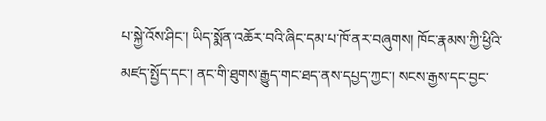པ་སྐྱེ་འོས་ཤིང་། ཡིད་སྨོན་འཆོར་བའི་ཞིང་དམ་པ་ཁོ་ནར་བཞུགས། ཁོང་རྣམས་ཀྱི་ཕྱིའི་མཛད་སྤྱོད་དང་། ནང་གི་ཐུགས་རྒྱུད་གང་ཐད་ནས་དཔྱད་ཀྱང་། སངས་རྒྱས་དང་བྱང་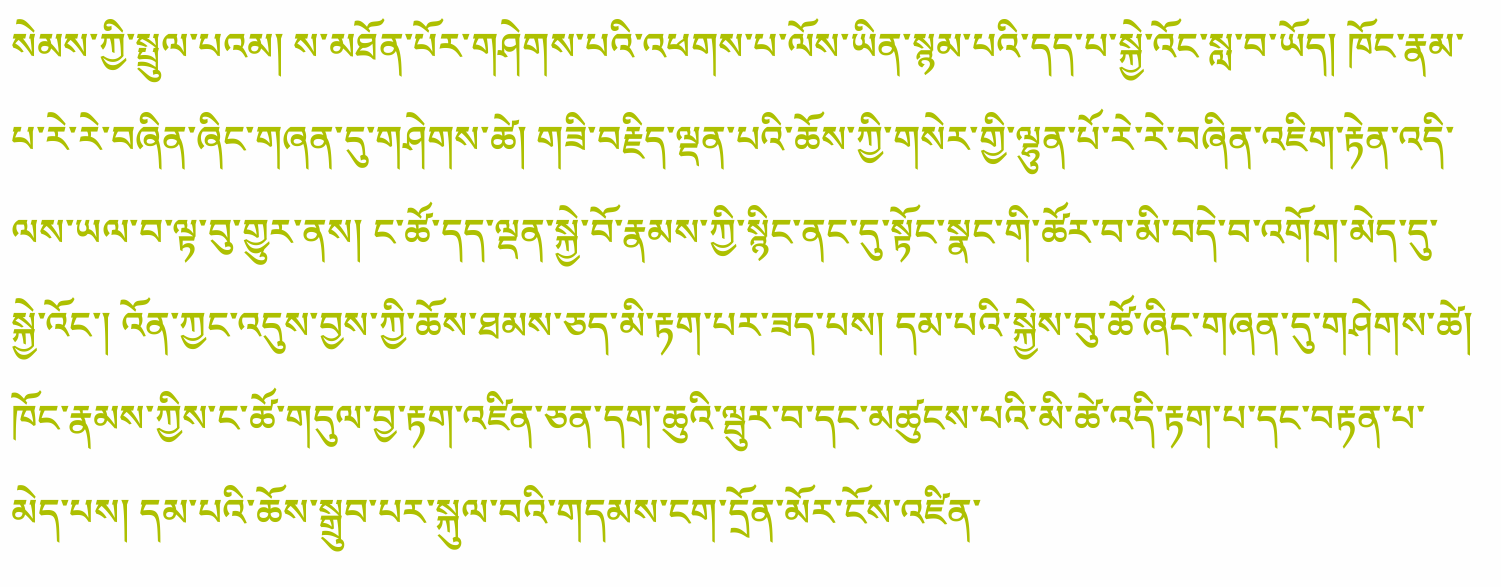སེམས་ཀྱི་སྤྲུལ་པའམ། ས་མཐོན་པོར་གཤེགས་པའི་འཕགས་པ་ལོས་ཡིན་སྙམ་པའི་དད་པ་སྐྱེ་འོང་སླ་བ་ཡོད། ཁོང་རྣམ་པ་རེ་རེ་བཞིན་ཞིང་གཞན་དུ་གཤེགས་ཚེ། གཟི་བརྗིད་ལྡན་པའི་ཆོས་ཀྱི་གསེར་གྱི་ལྷུན་པོ་རེ་རེ་བཞིན་འཇིག་རྟེན་འདི་ལས་ཡལ་བ་ལྟ་བུ་གྱུར་ནས། ང་ཚོ་དད་ལྡན་སྐྱེ་བོ་རྣམས་ཀྱི་སྙིང་ནང་དུ་སྟོང་སྣང་གི་ཚོར་བ་མི་བདེ་བ་འགོག་མེད་དུ་སྐྱེ་འོང་། འོན་ཀྱང་འདུས་བྱས་ཀྱི་ཆོས་ཐམས་ཅད་མི་རྟག་པར་ཟད་པས། དམ་པའི་སྐྱེས་བུ་ཚོ་ཞིང་གཞན་དུ་གཤེགས་ཚེ། ཁོང་རྣམས་ཀྱིས་ང་ཚོ་གདུལ་བྱ་རྟག་འཛིན་ཅན་དག་ཆུའི་ལྦུར་བ་དང་མཚུངས་པའི་མི་ཚེ་འདི་རྟག་པ་དང་བརྟན་པ་མེད་པས། དམ་པའི་ཆོས་སྒྲུབ་པར་སྐུལ་བའི་གདམས་ངག་དྲོན་མོར་ངོས་འཛིན་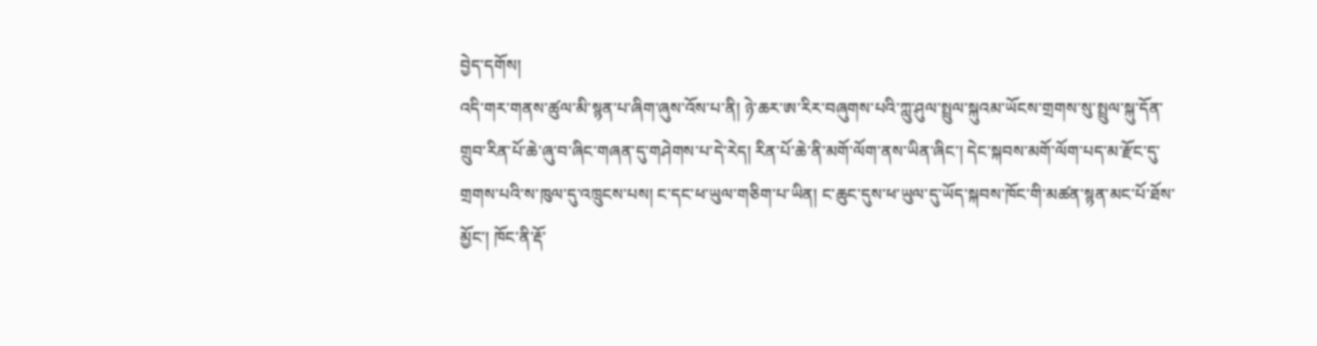བྱེད་དགོས།
འདི་གར་གནས་ཚུལ་མི་སྙན་པ་ཞིག་ཞུས་འོས་པ་ནི། ཉེ་ཆར་ཨ་རིར་བཞུགས་པའི་ཀླུ་ཤུལ་སྤྲུལ་སྐུའམ་ཡོངས་གྲགས་སུ་སྤྲུལ་སྐུ་དོན་གྲུབ་རིན་པོ་ཆེ་ཞུ་བ་ཞིང་གཞན་དུ་གཤེགས་པ་དེ་རེད། རིན་པོ་ཆེ་ནི་མགོ་ལོག་ནས་ཡིན་ཞིང་། དེང་སྐབས་མགོ་ལོག་པད་མ་རྫོང་དུ་གྲགས་པའི་ས་ཁུལ་དུ་འཁྲུངས་པས། ང་དང་ཕ་ཡུལ་གཅིག་པ་ཡིན། ང་ཆུང་དུས་ཕ་ཡུལ་དུ་ཡོད་སྐབས་ཁོང་གི་མཚན་སྙན་མང་པོ་ཐོས་མྱོང་། ཁོང་ནི་རྡོ་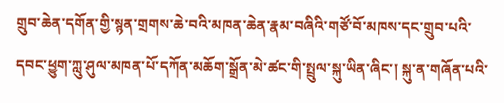གྲུབ་ཆེན་དགོན་གྱི་སྙན་གྲགས་ཆེ་བའི་མཁན་ཆེན་རྣམ་བཞིའི་གཙོ་བོ་མཁས་དང་གྲུབ་པའི་དབང་ཕྱུག་ཀླུ་ཤུལ་མཁན་པོ་དཀོན་མཆོག་སྒྲོན་མེ་ཚང་གི་སྤྲུལ་སྐུ་ཡིན་ཞིང་། སྐུ་ན་གཞོན་པའི་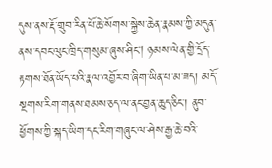དུས་ནས་རྡོ་གྲུབ་རིན་པོ་ཆེ་སོགས་སྐྱེས་ཆེན་རྣམས་ཀྱི་མདུན་ནས་དབང་ལུང་ཁྲིད་གསུམ་ཞུས་ཤིང། ཉམས་ལེན་གྱི་དྲོད་རྟགས་ཐོན་ཡོད་པའི་རྣལ་འབྱོར་བ་ཞིག་ཡིན་པ་མ་ཟད། མདོ་སྔགས་རིག་གནས་ཐམས་ཅད་ལ་ནང་བྱན་ཆུད་ཅིང་། ནུབ་ཕྱོགས་ཀྱི་སྐད་ཡིག་དང་རིག་གཞུང་ལ་ཤེས་རྒྱ་ཆེ་བའི་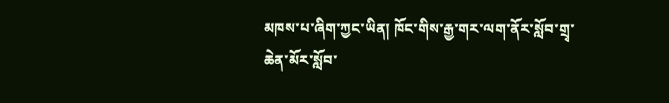མཁས་པ་ཞིག་ཀྱང་ཡིན། ཁོང་གིས་རྒྱ་གར་ལག་ནོར་སློབ་གྲྭ་ཆེན་མོར་སློབ་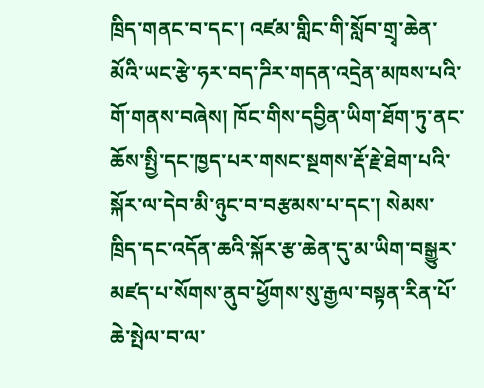ཁྲིད་གནང་བ་དང་། འཛམ་གླིང་གི་སློབ་གྲྭ་ཆེན་མོའི་ཡང་རྩེ་ཧར་བད་ཌིར་གདན་འདྲེན་མཁས་པའི་གོ་གནས་བཞེས། ཁོང་གིས་དབྱིན་ཡིག་ཐོག་ཏུ་ནང་ཆོས་སྤྱི་དང་ཁྱད་པར་གསང་སྔགས་རྡོ་རྗེ་ཐེག་པའི་སྐོར་ལ་དེབ་མི་ཉུང་བ་བརྩམས་པ་དང་། སེམས་ཁྲིད་དང་འདོན་ཆའི་སྐོར་རྩ་ཆེན་དུ་མ་ཡིག་བསྒྱུར་མཛད་པ་སོགས་ནུབ་ཕྱོགས་སུ་རྒྱལ་བསྟན་རིན་པོ་ཆེ་སྤེལ་བ་ལ་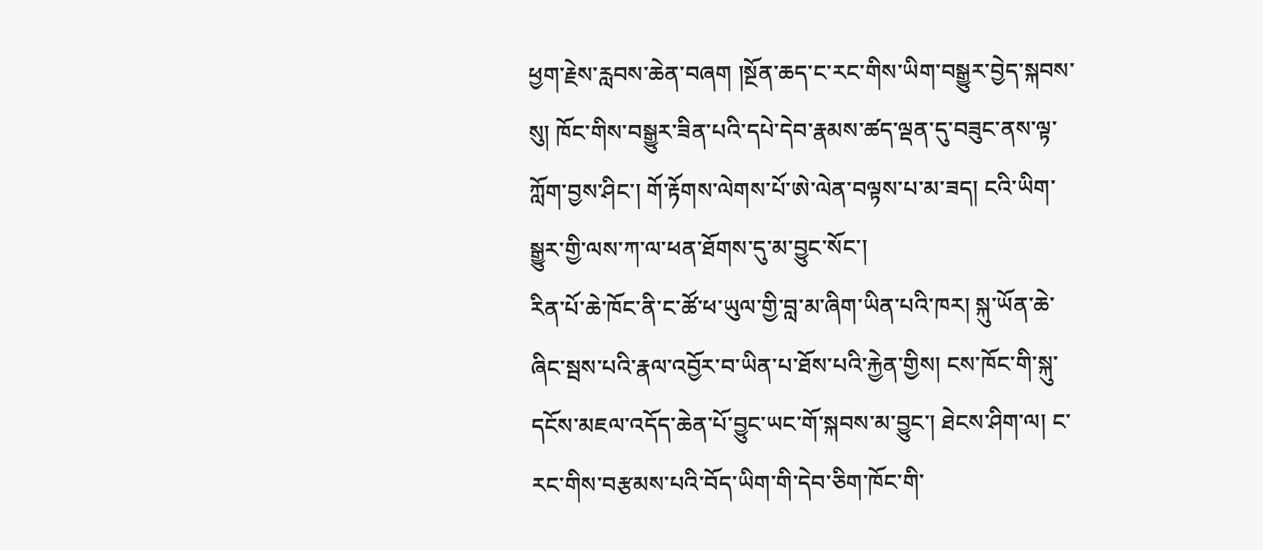ཕྱག་རྗེས་རླབས་ཆེན་བཞག །སྔོན་ཆད་ང་རང་གིས་ཡིག་བསྒྱུར་བྱེད་སྐབས་སུ། ཁོང་གིས་བསྒྱུར་ཟིན་པའི་དཔེ་དེབ་རྣམས་ཚད་ལྡན་དུ་བཟུང་ནས་ལྟ་ཀློག་བྱས་ཤིང་། གོ་རྟོགས་ལེགས་པོ་ཨེ་ལེན་བལྟས་པ་མ་ཟད། ངའི་ཡིག་སྒྱུར་གྱི་ལས་ཀ་ལ་ཕན་ཐོགས་དུ་མ་བྱུང་སོང་།
རིན་པོ་ཆེ་ཁོང་ནི་ང་ཚོ་ཕ་ཡུལ་གྱི་བླ་མ་ཞིག་ཡིན་པའི་ཁར། སྐུ་ཡོན་ཆེ་ཞིང་སྦས་པའི་རྣལ་འབྱོར་བ་ཡིན་པ་ཐོས་པའི་རྐྱེན་གྱིས། ངས་ཁོང་གི་སྐུ་དངོས་མཇལ་འདོད་ཆེན་པོ་བྱུང་ཡང་གོ་སྐབས་མ་བྱུང་། ཐེངས་ཤིག་ལ། ང་རང་གིས་བརྩམས་པའི་བོད་ཡིག་གི་དེབ་ཅིག་ཁོང་གི་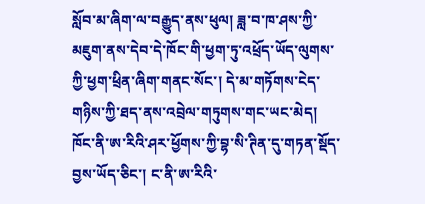སློབ་མ་ཞིག་ལ་བརྒྱུད་ནས་ཕུལ། ཟླ་བ་ཁ་ཤས་ཀྱི་མཇུག་ནས་དེབ་དེ་ཁོང་གི་ཕྱག་ཏུ་འཕྲོད་ཡོད་ལུགས་ཀྱི་ཕྱག་ཕྲིན་ཞིག་གནང་སོང་། དེ་མ་གཏོགས་ངེད་གཉིས་ཀྱི་ཐད་ནས་འབྲེལ་གཏུགས་གང་ཡང་མེད། ཁོང་ནི་ཨ་རིའི་ཤར་ཕྱོགས་ཀྱི་བྷ་སི་ཊིན་དུ་གཏན་སྡོད་བྱས་ཡོད་ཅིང་། ང་ནི་ཨ་རིའི་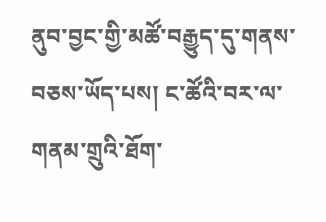ནུབ་བྱང་གྱི་མཚོ་བརྒྱུད་དུ་གནས་བཅས་ཡོད་པས། ང་ཚོའི་བར་ལ་གནམ་གྲུའི་ཐོག་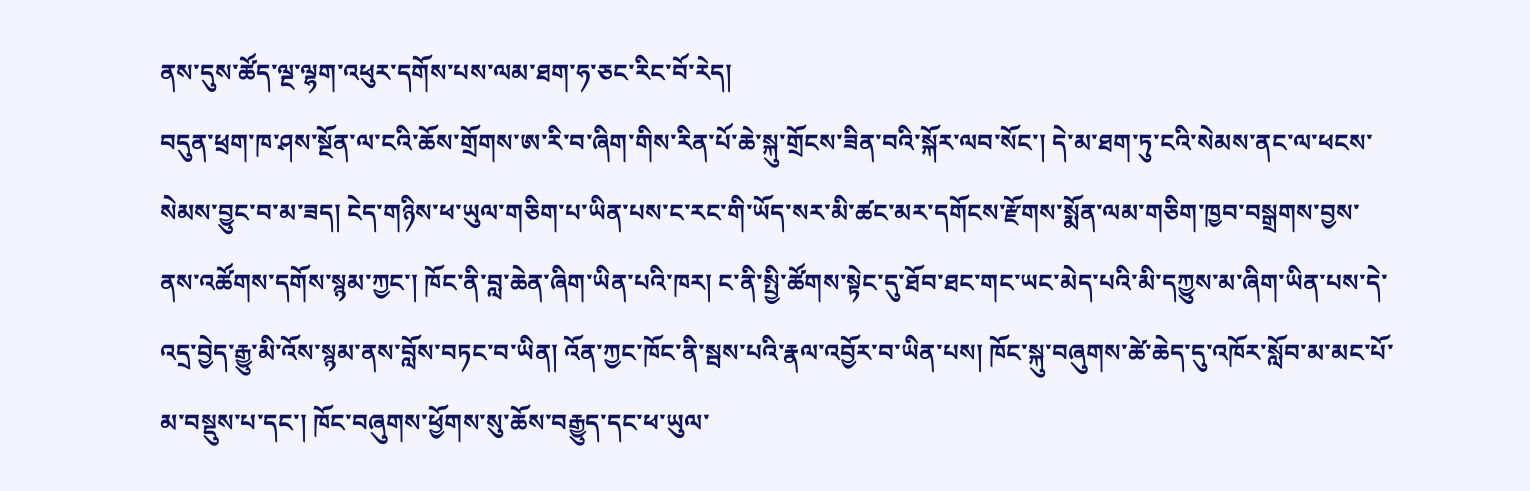ནས་དུས་ཚོད་ལྔ་ལྷག་འཕུར་དགོས་པས་ལམ་ཐག་ཧ་ཅང་རིང་བོ་རེད།
བདུན་ཕྲག་ཁ་ཤས་སྔོན་ལ་ངའི་ཆོས་གྲོགས་ཨ་རི་བ་ཞིག་གིས་རིན་པོ་ཆེ་སྐུ་གྲོངས་ཟིན་བའི་སྐོར་ལབ་སོང་། དེ་མ་ཐག་ཏུ་ངའི་སེམས་ནང་ལ་ཕངས་སེམས་བྱུང་བ་མ་ཟད། ངེད་གཉིས་ཕ་ཡུལ་གཅིག་པ་ཡིན་པས་ང་རང་གི་ཡོད་སར་མི་ཚང་མར་དགོངས་རྫོགས་སྨོན་ལམ་གཅིག་ཁྱབ་བསྒྲགས་བྱས་ནས་འཚོགས་དགོས་སྙམ་ཀྱང་། ཁོང་ནི་བླ་ཆེན་ཞིག་ཡིན་པའི་ཁར། ང་ནི་སྤྱི་ཚོགས་སྟེང་དུ་ཐོབ་ཐང་གང་ཡང་མེད་པའི་མི་དཀྱུས་མ་ཞིག་ཡིན་པས་དེ་འདྲ་བྱེད་རྒྱུ་མི་འོས་སྙམ་ནས་བློས་བཏང་བ་ཡིན། འོན་ཀྱང་ཁོང་ནི་སྦས་པའི་རྣལ་འབྱོར་བ་ཡིན་པས། ཁོང་སྐུ་བཞུགས་ཚེ་ཆེད་དུ་འཁོར་སློབ་མ་མང་པོ་མ་བསྡུས་པ་དང་། ཁོང་བཞུགས་ཕྱོགས་སུ་ཆོས་བརྒྱུད་དང་ཕ་ཡུལ་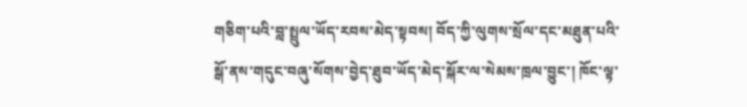གཅིག་པའི་བླ་སྤྲུལ་ཡོད་རབས་མེད་སྟབས། བོད་ཀྱི་ལུགས་སྲོལ་དང་མཐུན་པའི་སྒོ་ནས་གདུང་བཞུ་སོགས་བྱེད་ཐུབ་ཡོད་མེད་སྐོར་ལ་སེམས་ཁྲལ་བྱུང་། ཁོང་ལྟ་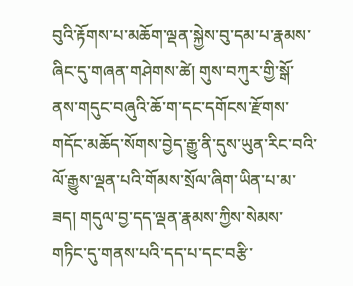བུའི་རྟོགས་པ་མཆོག་ལྡན་སྐྱེས་བུ་དམ་པ་རྣམས་ཞིང་དུ་གཞན་གཤེགས་ཚེ། གུས་བཀུར་གྱི་སྒོ་ནས་གདུང་བཞུའི་ཆོ་ག་དང་དགོངས་རྫོགས་གདོང་མཆོད་སོགས་བྱེད་རྒྱུ་ནི་དུས་ཡུན་རིང་བའི་ལོ་རྒྱུས་ལྡན་པའི་གོམས་སྲོལ་ཞིག་ཡིན་པ་མ་ཟད། གདུལ་བྱ་དད་ལྡན་རྣམས་ཀྱིས་སེམས་གཏིང་དུ་གནས་པའི་དད་པ་དང་བརྩི་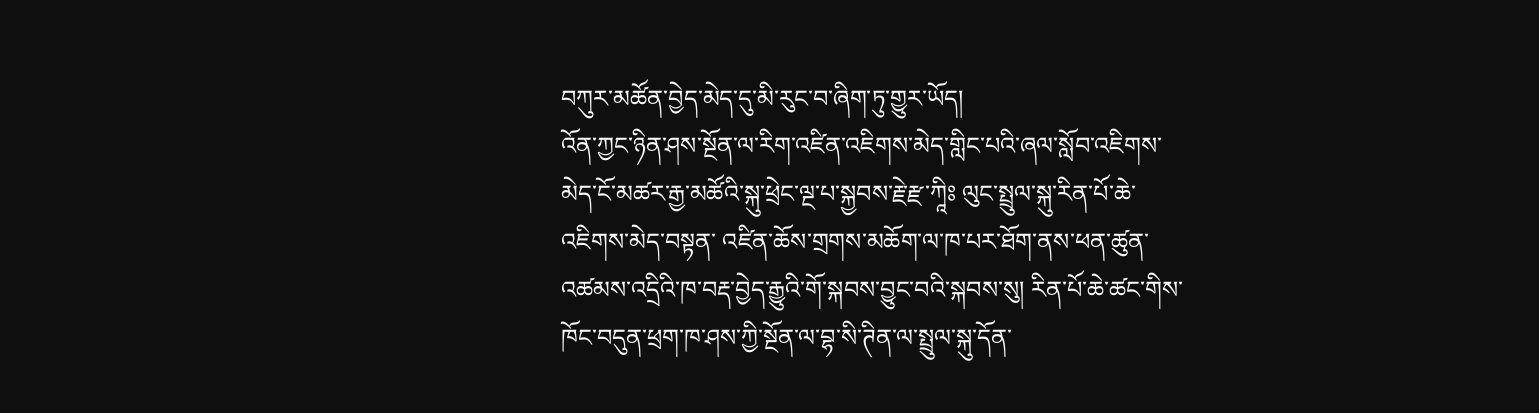བཀུར་མཚོན་བྱེད་མེད་དུ་མི་རུང་བ་ཞིག་ཏུ་གྱུར་ཡོད།
འོན་ཀྱང་ཉིན་ཤས་སྔོན་ལ་རིག་འཛིན་འཇིགས་མེད་གླིང་པའི་ཞལ་སློབ་འཇིགས་མེད་ངོ་མཚར་རྒྱ་མཚོའི་སྐུ་ཕྲེང་ལྔ་པ་སྐྱབས་རྗེ་རྫ་ཀཱིཿ ལུང་སྤྲུལ་སྐུ་རིན་པོ་ཆེ་འཇིགས་མེད་བསྟན་ འཛིན་ཆོས་གྲགས་མཆོག་ལ་ཁ་པར་ཐོག་ནས་ཕན་ཚུན་འཚམས་འདྲིའི་ཁ་བརྡ་བྱེད་རྒྱུའི་གོ་སྐབས་བྱུང་བའི་སྐབས་སུ། རིན་པོ་ཆེ་ཚང་གིས་ཁོང་བདུན་ཕྲག་ཁ་ཤས་ཀྱི་སྔོན་ལ་བྷ་སི་ཊིན་ལ་སྤྲུལ་སྐུ་དོན་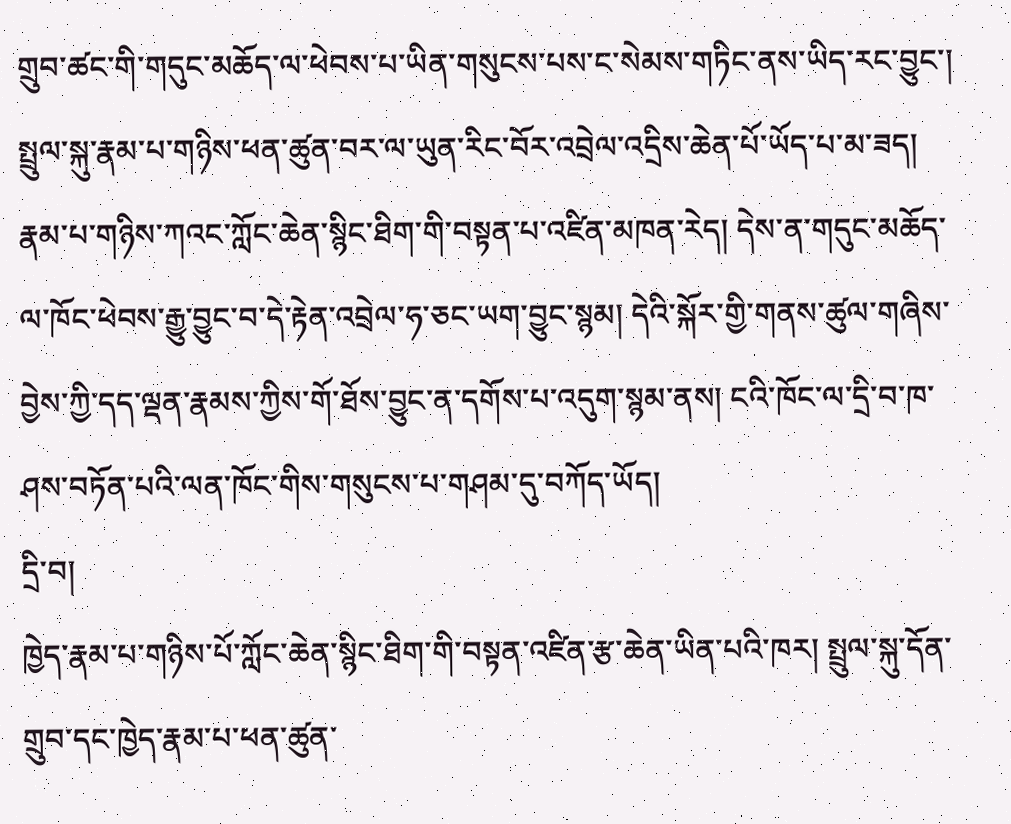གྲུབ་ཚང་གི་གདུང་མཆོད་ལ་ཕེབས་པ་ཡིན་གསུངས་པས་ང་སེམས་གཏིང་ནས་ཡིད་རང་བྱུང་། སྤྲུལ་སྐུ་རྣམ་པ་གཉིས་ཕན་ཚུན་བར་ལ་ཡུན་རིང་བོར་འབྲེལ་འདྲིས་ཆེན་པོ་ཡོད་པ་མ་ཟད། རྣམ་པ་གཉིས་ཀའང་ཀློང་ཆེན་སྙིང་ཐིག་གི་བསྟན་པ་འཛིན་མཁན་རེད། དེས་ན་གདུང་མཆོད་ལ་ཁོང་ཕེབས་རྒྱུ་བྱུང་བ་དེ་རྟེན་འབྲེལ་ཧ་ཅང་ཡག་བྱུང་སྙམ། དེའི་སྐོར་གྱི་གནས་ཚུལ་གཞིས་བྱེས་ཀྱི་དད་ལྡན་རྣམས་ཀྱིས་གོ་ཐོས་བྱུང་ན་དགོས་པ་འདུག་སྙམ་ནས། ངའི་ཁོང་ལ་དྲི་བ་ཁ་ཤས་བཏོན་པའི་ལན་ཁོང་གིས་གསུངས་པ་གཤམ་དུ་བཀོད་ཡོད།
དྲི་བ།
ཁྱེད་རྣམ་པ་གཉིས་པོ་ཀློང་ཆེན་སྙིང་ཐིག་གི་བསྟན་འཛིན་རྩ་ཆེན་ཡིན་པའི་ཁར། སྤྲུལ་སྐུ་དོན་གྲུབ་དང་ཁྱེད་རྣམ་པ་ཕན་ཚུན་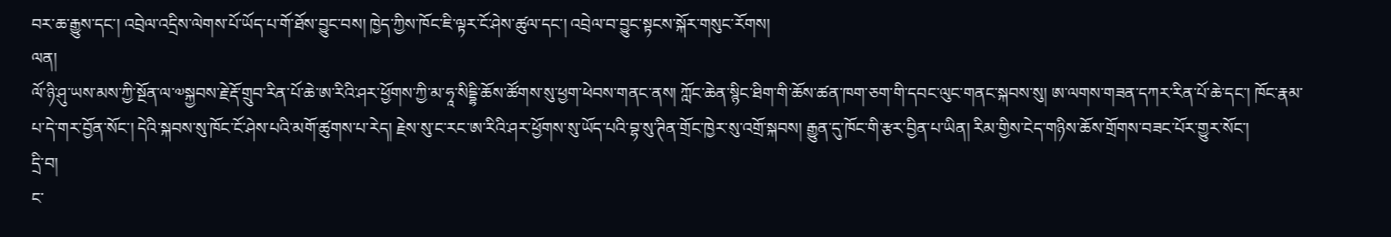བར་ཆ་རྒྱུས་དང་། འབྲེལ་འདྲིས་ལེགས་པོ་ཡོད་པ་གོ་ཐོས་བྱུང་བས། ཁྱེད་ཀྱིས་ཁོང་ཇི་ལྟར་ངོ་ཤེས་ཚུལ་དང་། འབྲེལ་བ་བྱུང་སྟངས་སྐོར་གསུང་རོགས།
ལན།
ལོ་ཉི་ཤུ་ཡས་མས་ཀྱི་སྔོན་ལ་༧སྐྱབས་རྗེ་རྡོ་གྲུབ་རིན་པོ་ཆེ་ཨ་རིའི་ཤར་ཕྱོགས་ཀྱི་མ་ཧཱ་སིདྡྷི་ཆོས་ཚོགས་སུ་ཕྱག་ཕེབས་གནང་ནས། ཀློང་ཆེན་སྙིང་ཐིག་གི་ཆོས་ཚན་ཁག་ཅག་གི་དབང་ལུང་གནང་སྐབས་སུ། ཨ་ལགས་གཟན་དཀར་རིན་པོ་ཆེ་དང་། ཁོང་རྣམ་པ་དེ་གར་བྱོན་སོང་། དེའི་སྐབས་སུ་ཁོང་ངོ་ཤེས་པའི་མགོ་ཚུགས་པ་རེད། རྗེས་སུ་ང་རང་ཨ་རིའི་ཤར་ཕྱོགས་སུ་ཡོད་པའི་བྷ་སུ་ཊིན་གྲོང་ཁྱེར་སུ་འགྲོ་སྐབས། རྒྱུན་དུ་ཁོང་གི་རྩར་བྱིན་པ་ཡིན། རིམ་གྱིས་ངེད་གཉིས་ཆོས་གྲོགས་བཟང་པོར་གྱུར་སོང་།
དྲི་བ།
ང་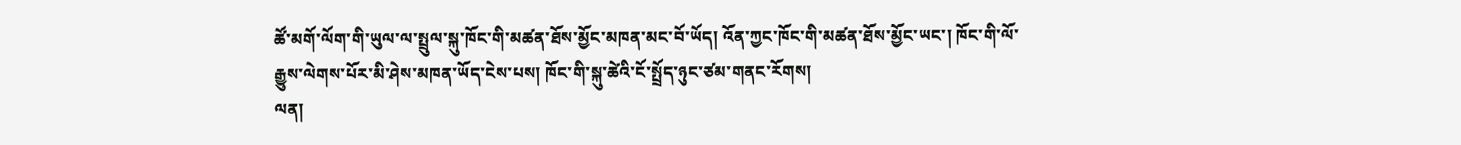ཚོ་མགོ་ལོག་གི་ཡུལ་ལ་སྤྲུལ་སྐུ་ཁོང་གི་མཚན་ཐོས་མྱོང་མཁན་མང་བོ་ཡོད། འོན་ཀྱང་ཁོང་གི་མཚན་ཐོས་མྱོང་ཡང་། ཁོང་གི་ལོ་རྒྱུས་ལེགས་པོར་མི་ཤེས་མཁན་ཡོད་ངེས་པས། ཁོང་གི་སྐུ་ཚེའི་ངོ་སྤྲོད་ཉུང་ཙམ་གནང་རོགས།
ལན།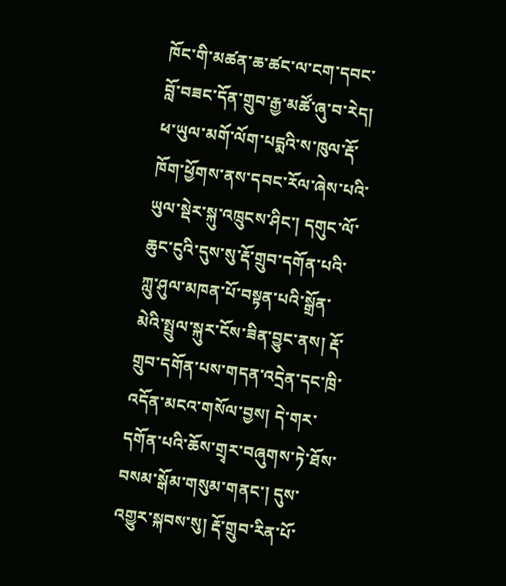ཁོང་གི་མཚན་ཆ་ཚང་ལ་ངག་དབང་བློ་བཟང་དོན་གྲུབ་རྒྱ་མཚོ་ཞུ་བ་རེད། ཕ་ཡུལ་མགོ་ལོག་པདྨའི་ས་ཁུལ་རྡོ་ཁོག་ཕྱོགས་ནས་དབང་རོལ་ཞེས་པའི་ཡུལ་སྡེར་སྐུ་འཁྲུངས་ཤིང་། དགུང་ལོ་ཆུང་ངུའི་དུས་སུ་རྡོ་གྲུབ་དགོན་པའི་ཀླུ་ཤུལ་མཁན་པོ་བསྟན་པའི་སྒྲོན་མེའི་སྤྲུལ་སྐུར་ངོས་ཟིན་བྱུང་ནས། རྡོ་གྲུབ་དགོན་པས་གདན་འདྲེན་དང་ཁྲི་འདོན་མངའ་གསོལ་བྱས། དེ་གར་དགོན་པའི་ཆོས་གྲྭར་བཞུགས་ཏེ་ཐོས་བསམ་སྒོམ་གསུམ་གནང་། དུས་འགྱུར་སྐབས་སུ། རྡོ་གྲུབ་རིན་པོ་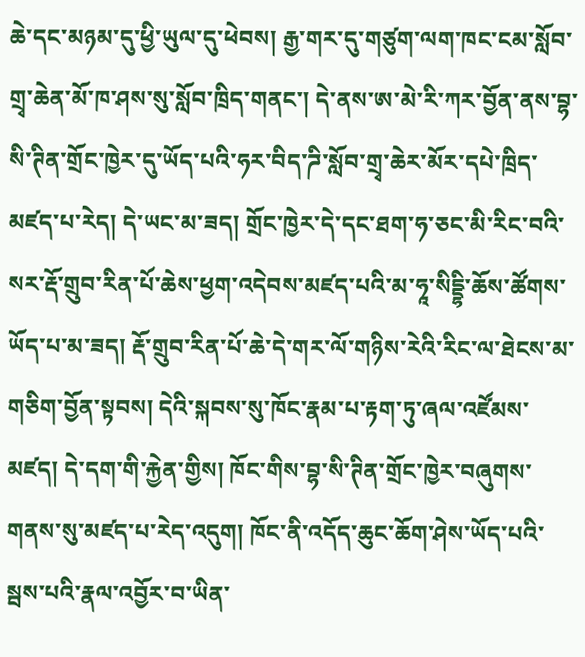ཆེ་དང་མཉམ་དུ་ཕྱི་ཡུལ་དུ་ཕེབས། རྒྱ་གར་དུ་གཙུག་ལག་ཁང་ངམ་སློབ་གྲྭ་ཆེན་མོ་ཁ་ཤས་སུ་སློབ་ཁྲིད་གནང་། དེ་ནས་ཨ་མེ་རི་ཀར་བྱོན་ནས་བྷ་སི་ཊིན་གྲོང་ཁྱེར་དུ་ཡོད་པའི་ཧར་བིད་ཌི་སློབ་གྲྭ་ཆེར་མོར་དཔེ་ཁྲིད་མཛད་པ་རེད། དེ་ཡང་མ་ཟད། གྲོང་ཁྱེར་དེ་དང་ཐག་ཧ་ཅང་མི་རིང་བའི་སར་རྡོ་གྲུབ་རིན་པོ་ཆེས་ཕྱག་འདེབས་མཛད་པའི་མ་ཧཱ་སིདྡྷི་ཆོས་ཚོགས་ཡོད་པ་མ་ཟད། རྡོ་གྲུབ་རིན་པོ་ཆེ་དེ་གར་ལོ་གཉིས་རེའི་རིང་ལ་ཐེངས་མ་གཅིག་བྱོན་སྟབས། དེའི་སྐབས་སུ་ཁོང་རྣམ་པ་རྟག་ཏུ་ཞལ་འཛོམས་མཛད། དེ་དག་གི་རྐྱེན་གྱིས། ཁོང་གིས་བྷ་སི་ཊིན་གྲོང་ཁྱེར་བཞུགས་གནས་སུ་མཛད་པ་རེད་འདུག། ཁོང་ནི་འདོད་ཆུང་ཆོག་ཤེས་ཡོད་པའི་སྦས་པའི་རྣལ་འབྱོར་བ་ཡིན་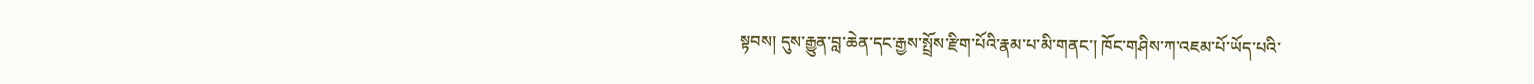སྟབས། དུས་རྒྱུན་བླ་ཆེན་དང་རྒྱས་སྤྲོས་རྫིག་པོའི་རྣམ་པ་མི་གནང་། ཁོང་གཤིས་ཀ་འཇམ་པོ་ཡོད་པའི་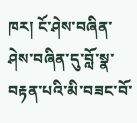ཁར། ངོ་ཤེས་བཞིན་ཤེས་བཞིན་དུ་བློ་སྣ་བརྟན་པའི་མི་བཟང་བོ་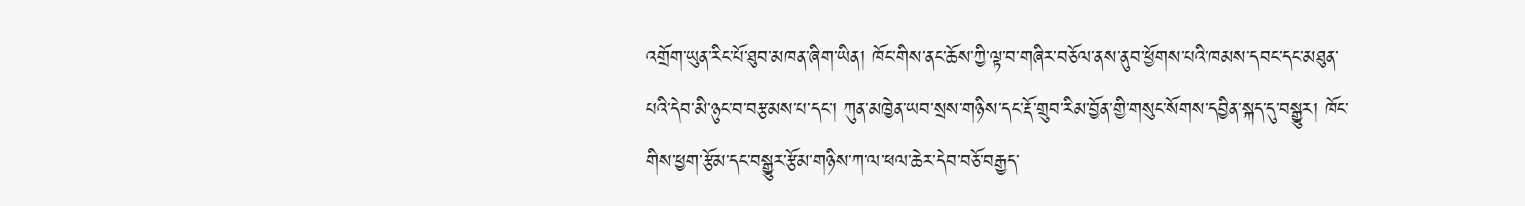འགྲོག་ཡུན་རིང་པོ་ཐུབ་མཁན་ཞིག་ཡིན། ཁོང་གིས་ནང་ཆོས་ཀྱི་ལྟ་བ་གཞིར་བཅོལ་ནས་ནུབ་ཕྱོགས་པའི་ཁམས་དབང་དང་མཐུན་པའི་དེབ་མི་ཉུང་བ་བརྩམས་པ་དང་། ཀུན་མཁྱེན་ཡབ་སྲས་གཉིས་དང་རྡོ་གྲུབ་རིམ་བྱོན་གྱི་གསུང་སོགས་དབྱིན་སྐད་དུ་བསྒྱུར། ཁོང་གིས་ཕྱག་རྩོམ་དང་བསྒྱུར་རྩོམ་གཉིས་ཀ་ལ་ཕལ་ཆེར་དེབ་བཅོ་བརྒྱད་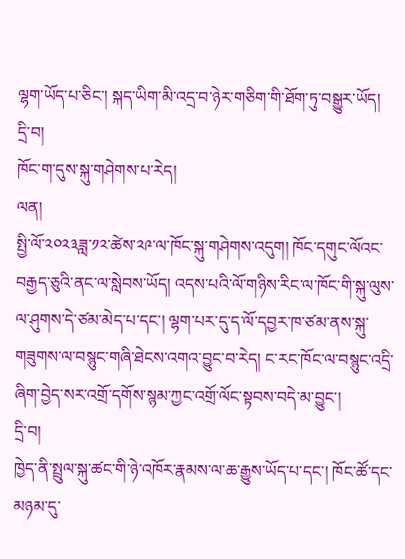ལྷག་ཡོད་པ་ཅིང་། སྐད་ཡིག་མི་འདྲ་བ་ཉེར་གཅིག་གི་ཐོག་ཏུ་བསྒྱུར་ཡོད།
དྲི་བ།
ཁོང་ག་དུས་སྐུ་གཤེགས་པ་རེད།
ལན།
སྤྱི་ལོ་༢༠༢༣ཟླ་༡༢་ཚེས་༢༩་ལ་ཁོང་སྐུ་གཤེགས་འདུག། ཁོང་དགུང་ལོའང་བརྒྱད་ཅུའི་ནང་ལ་སླེབས་ཡོད། འདས་པའི་ལོ་གཉིས་རིང་ལ་ཁོང་གི་སྐུ་ལུས་ལ་ཤུགས་དེ་ཙམ་མེད་པ་དང་། ལྷག་པར་དུ་ད་ལོ་དབྱར་ཁ་ཙམ་ནས་སྐུ་གཟུགས་ལ་བསྙུང་གཞི་ཐེངས་འགའ་བྱུང་བ་རེད། ང་རང་ཁོང་ལ་བསྙུང་འདྲི་ཞིག་བྱེད་སར་འགྲོ་དགོས་སྙམ་ཀྱང་འགྲོ་ལོང་སྟབས་བདེ་མ་བྱུང་།
དྲི་བ།
ཁྱེད་ནི་སྤྲུལ་སྐུ་ཚང་གི་ཉེ་འཁོར་རྣམས་ལ་ཆ་རྒྱུས་ཡོད་པ་དང་། ཁོང་ཚོ་དང་མཉམ་དུ་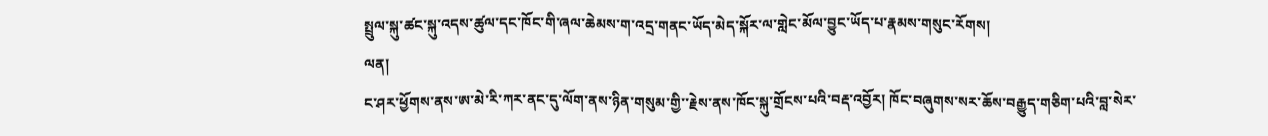སྤྲུལ་སྐུ་ཚང་སྐུ་འདས་ཚུལ་དང་ཁོང་གི་ཞལ་ཆེམས་ག་འདྲ་གནང་ཡོད་མེད་སྐོར་ལ་གླེང་མོལ་བྱུང་ཡོད་པ་རྣམས་གསུང་རོགས།
ལན།
ང་ཤར་ཕྱོགས་ནས་ཨ་མེ་རི་ཀར་ནང་དུ་ལོག་ནས་ཉིན་གསུམ་གྱི་་རྗེས་ནས་ཁོང་སྐུ་གྲོངས་པའི་བརྡ་འབྱོར། ཁོང་བཞུགས་སར་ཆོས་བརྒྱུད་གཅིག་པའི་བླ་སེར་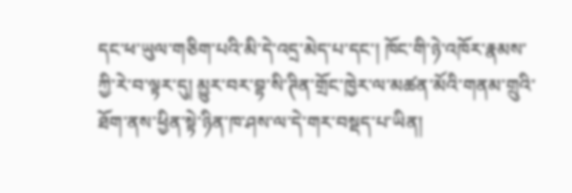དང་ཕ་ཡུལ་གཅིག་པའི་མི་དེ་འདྲ་མེད་པ་དང་། ཁོང་གི་ཉེ་འཁོར་རྣམས་ཀྱི་རེ་བ་ལྟར་དུ། མྱུར་བར་བྷ་སི་ཊིན་གྲོང་ཁྱེར་ལ་མཚན་མོའི་གནམ་གྲུའི་ཐོག་ནས་ཕྱིན་སྟེ་ཉིན་ཁ་ཤས་ལ་དེ་གར་བསྡད་པ་ཡིན།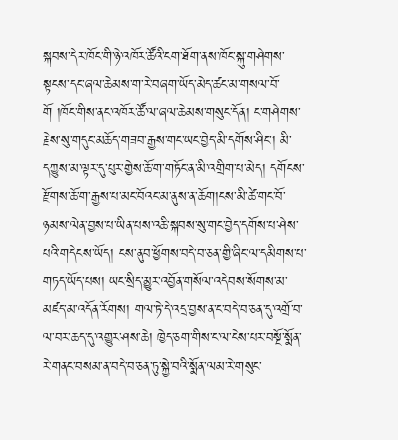སྐབས་དེར་ཁོང་གི་ཉེ་འཁོར་ཚོའི་ངག་ཐོག་ནས་ཁོང་སྐུ་གཤེགས་སྟངས་དང་ཞལ་ཆེམས་ག་རེ་བཞག་ཡོད་མེད་ཚང་མ་གསལ་བོ་གོ །ཁོང་གིས་ནང་འཁོར་ཚོ་ལ་ཞལ་ཆེམས་གསུང་དོན། ང་གཤེགས་རྗེས་སུ་གདུང་མཆོད་གཟབ་རྒྱས་གང་ཡང་བྱེད་མི་དགོས་ཤིང་། མི་དཀྱུས་མ་ལྟར་དུ་པུར་གྱེས་ཆོ་ག་གཏོང་ན་མི་འགྲིག་པ་མེད། དགོངས་རྫོགས་ཆོ་ག་རྒྱས་པ་མང་བོའང་མ་ནུས་ན་ཆོག།ངས་མི་ཚེ་གང་བོ་ཉམས་ལེན་བྱས་པ་ཡིན་པས་འཆི་སྐབས་སུ་གང་བྱེད་དགོས་པ་ཤེས་པའི་གདེངས་ཡོད། ངས་ནུབ་ཕྱོགས་བདེ་བ་ཅན་གྱི་ཞིང་ལ་དམིགས་པ་གཏད་ཡོད་པས། ཡང་སྲིད་མྱུར་འབྱོན་གསོལ་འདེབས་སོགས་མ་མཛད་མ་འདོན་རོགས། གལ་ཏེ་དེ་འདྲ་བྱས་ན་ང་བདེ་བ་ཅན་དུ་འགྲོ་བ་ལ་བར་ཆད་དུ་འགྱུར་ཤས་ཆེ། ཁྱེད་ཅག་གིས་ང་ལ་ངེས་པར་བསྔོ་སྨོན་རེ་གནང་བསམ་ན་བདེ་བ་ཅན་ཏུ་སྐྱེ་བའི་སྨོན་ལམ་རེ་གསུང་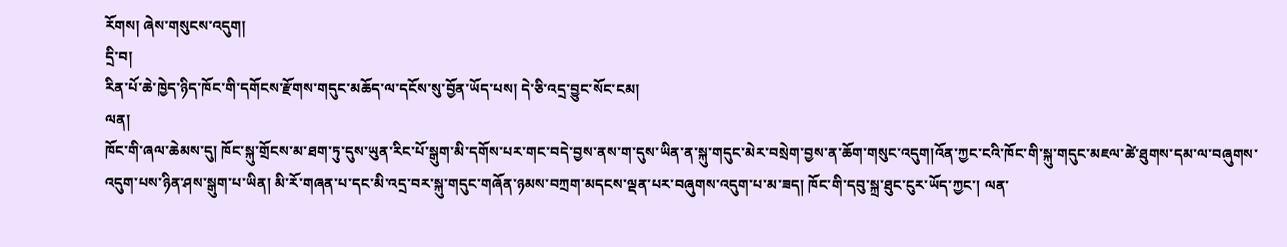རོགས། ཞེས་གསུངས་འདུག།
དྲི་བ།
རིན་པོ་ཆེ་ཁྱེད་ཉིད་ཁོང་གི་དགོངས་རྫོགས་གདུང་མཆོད་ལ་དངོས་སུ་བྱོན་ཡོད་པས། དེ་ཅི་འདྲ་བྱུང་སོང་ངམ།
ལན།
ཁོང་གི་ཞལ་ཆེམས་དུ། ཁོང་སྐུ་གྲོངས་མ་ཐག་ཏུ་དུས་ཡུན་རིང་པོ་སྒུག་མི་དགོས་པར་གང་བདེ་བྱས་ནས་ག་དུས་ཡིན་ན་སྐུ་གདུང་མེར་བསྲེག་བྱས་ན་ཆོག་གསུང་འདུག།འོན་ཀྱང་ངའི་ཁོང་གི་སྐུ་གདུང་མཇལ་ཚེ་ཐུགས་དམ་ལ་བཞུགས་འདུག་པས་ཉིན་ཤས་སྒུག་པ་ཡིན། མི་རོ་གཞན་པ་དང་མི་འདྲ་བར་སྐུ་གདུང་གཞོན་ཉམས་བཀྲག་མདངས་ལྡན་པར་བཞུགས་འདུག་པ་མ་ཟད། ཁོང་གི་དབུ་སྐྲ་ཐུང་ངུར་ཡོད་ཀྱང་། ལན་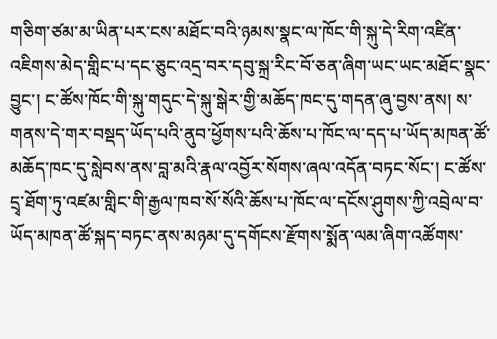གཅིག་ཙམ་མ་ཡིན་པར་ངས་མཐོང་བའི་ཉམས་སྣང་ལ་ཁོང་གི་སྐུ་དེ་རིག་འཛིན་འཇིགས་མེད་གླིང་པ་དང་ཅུང་འདྲ་བར་དབུ་སྐྲ་རིང་བོ་ཅན་ཞིག་ཡང་ཡང་མཐོང་སྣང་བྱུང་། ང་ཚོས་ཁོང་གི་སྐུ་གདུང་དེ་སྐུ་སྒེར་གྱི་མཆོད་ཁང་དུ་གདན་ཞུ་བྱས་ནས། ས་གནས་དེ་གར་བསྡད་ཡོད་པའི་ནུབ་ཕྱོགས་པའི་ཆོས་པ་ཁོང་ལ་དད་པ་ཡོད་མཁན་ཚོ་མཆོད་ཁང་དུ་སླེབས་ནས་བླ་མའི་རྣལ་འབྱོར་སོགས་ཞལ་འདོན་བཏང་སོང་། ང་ཚོས་དྲྭ་ཐོག་ཏུ་འཛམ་གླིང་གི་རྒྱལ་ཁབ་སོ་སོའི་ཆོས་པ་ཁོང་ལ་དངོས་ཤུགས་ཀྱི་འབྲེལ་བ་ཡོད་མཁན་ཚོ་སྐད་བཏང་ནས་མཉམ་དུ་དགོངས་རྫོགས་སྨོན་ལམ་ཞིག་འཚོགས་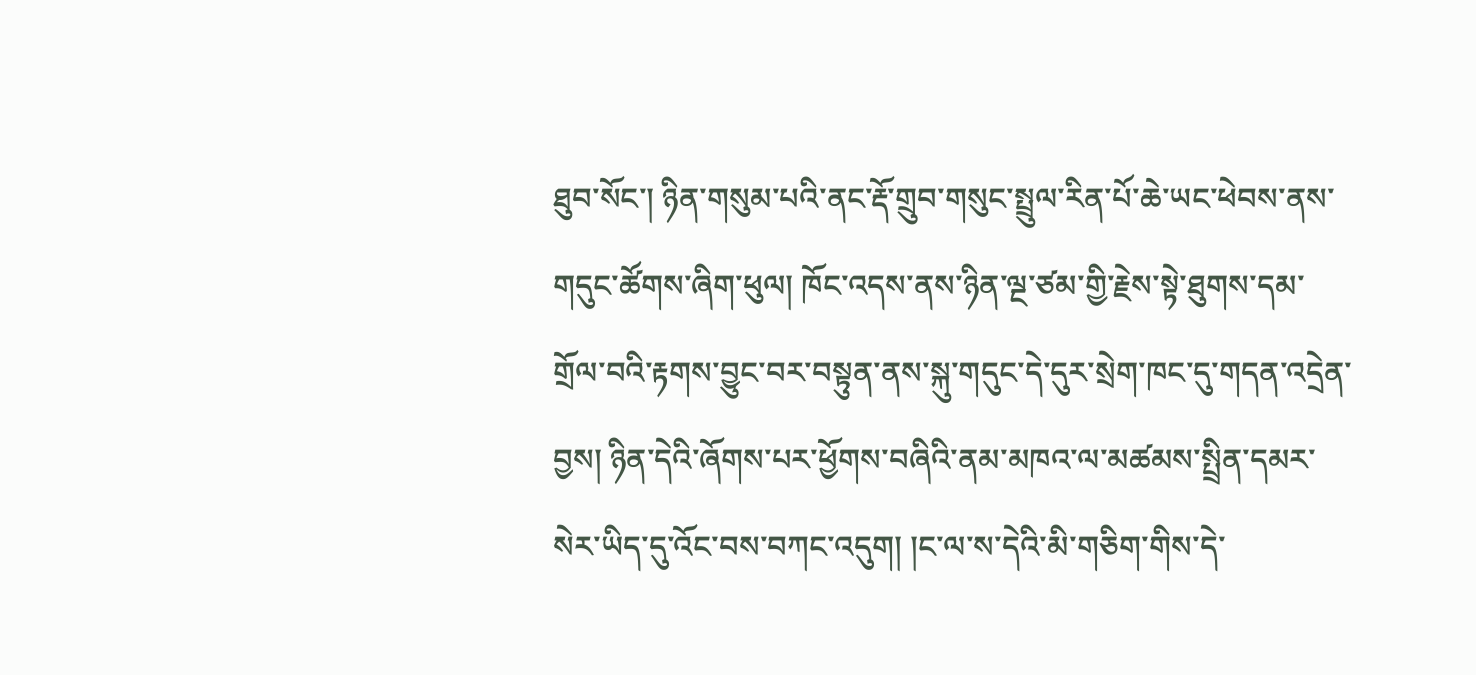ཐུབ་སོང་། ཉིན་གསུམ་པའི་ནང་རྡོ་གྲུབ་གསུང་སྤྲུལ་རིན་པོ་ཆེ་ཡང་ཕེབས་ནས་གདུང་ཚོགས་ཞིག་ཕུལ། ཁོང་འདས་ནས་ཉིན་ལྔ་ཙམ་གྱི་རྗེས་སྟེ་ཐུགས་དམ་གྲོལ་བའི་རྟགས་བྱུང་བར་བསྟུན་ནས་སྐུ་གདུང་དེ་དུར་སྲེག་ཁང་དུ་གདན་འདྲེན་བྱས། ཉིན་དེའི་ཞོགས་པར་ཕྱོགས་བཞིའི་ནམ་མཁའ་ལ་མཚམས་སྤྲིན་དམར་སེར་ཡིད་དུ་འོང་བས་བཀང་འདུག། །ང་ལ་ས་དེའི་མི་གཅིག་གིས་དེ་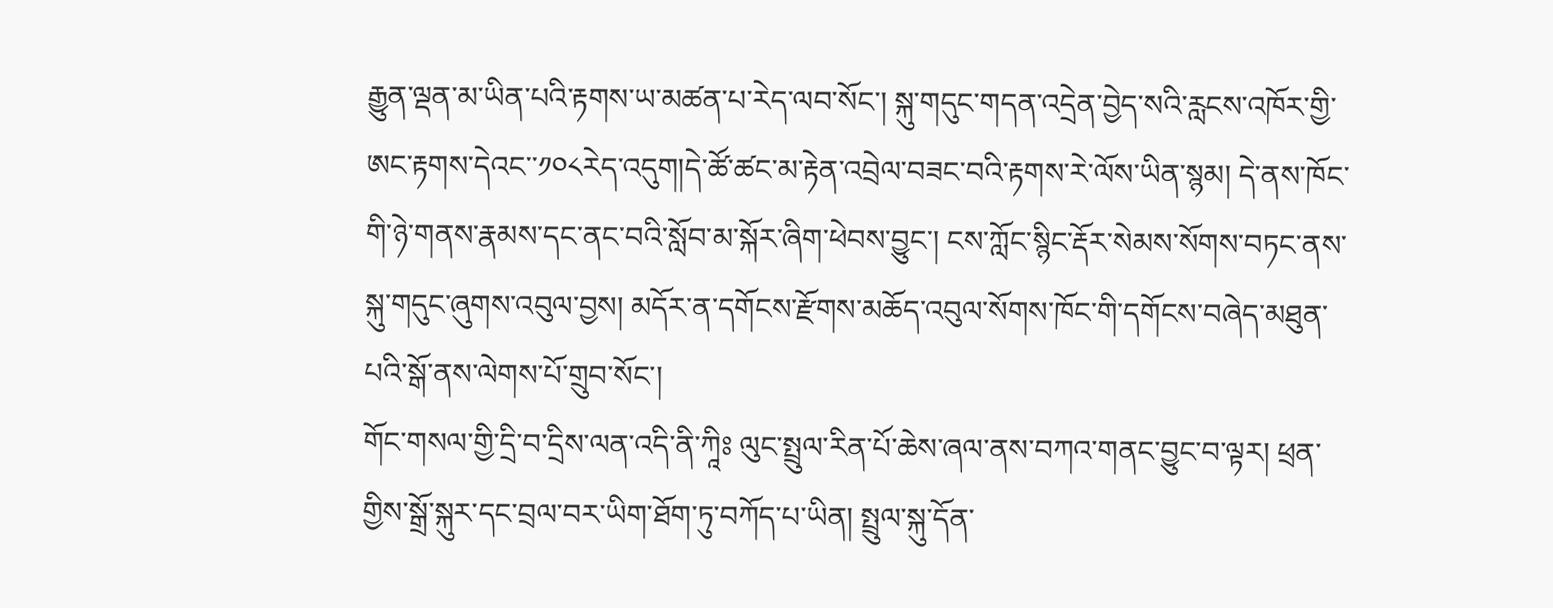རྒྱུན་ལྡན་མ་ཡིན་པའི་རྟགས་ཡ་མཚན་པ་རེད་ལབ་སོང་། སྐུ་གདུང་གདན་འདྲེན་བྱེད་སའི་རླངས་འཁོར་གྱི་ཨང་རྟགས་དེའང་་༡༠༨རེད་འདུག།དེ་ཚོ་ཚང་མ་རྟེན་འབྲེལ་བཟང་བའི་རྟགས་རེ་ལོས་ཡིན་སྙམ། དེ་ནས་ཁོང་གི་ཉེ་གནས་རྣམས་དང་ནང་བའི་སློབ་མ་སྐོར་ཞིག་ཕེབས་བྱུང་། ངས་ཀློང་སྙིང་རྡོར་སེམས་སོགས་བཏང་ནས་སྐུ་གདུང་ཞུགས་འབུལ་བྱས། མདོར་ན་དགོངས་རྫོགས་མཆོད་འབུལ་སོགས་ཁོང་གི་དགོངས་བཞེད་མཐུན་པའི་སྒོ་ནས་ལེགས་པོ་གྲུབ་སོང་།
གོང་གསལ་གྱི་དྲི་བ་དྲིས་ལན་འདི་ནི་ཀཱིཿ ལུང་སྤྲུལ་རིན་པོ་ཆེས་ཞལ་ནས་བཀའ་གནང་བྱུང་བ་ལྟར། ཕྲན་གྱིས་སྒྲོ་སྐུར་དང་བྲལ་བར་ཡིག་ཐོག་ཏུ་བཀོད་པ་ཡིན། སྤྲུལ་སྐུ་དོན་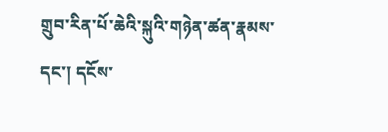གྲུབ་རིན་པོ་ཆེའི་སྐུའི་གཉེན་ཚན་རྣམས་དང་། དངོས་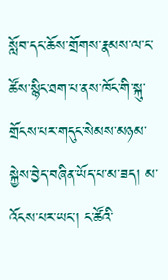སློབ་དང་ཆོས་གྲོགས་རྣམས་ལ་ང་ཚོས་སྙིང་ཐག་པ་ནས་ཁོང་གི་སྐུ་གྲོངས་པར་གདུང་སེམས་མཉམ་སྐྱེས་བྱེད་བཞིན་ཡོད་པ་མ་ཟད། མ་འོངས་པར་ཡང་། ང་ཚོའི་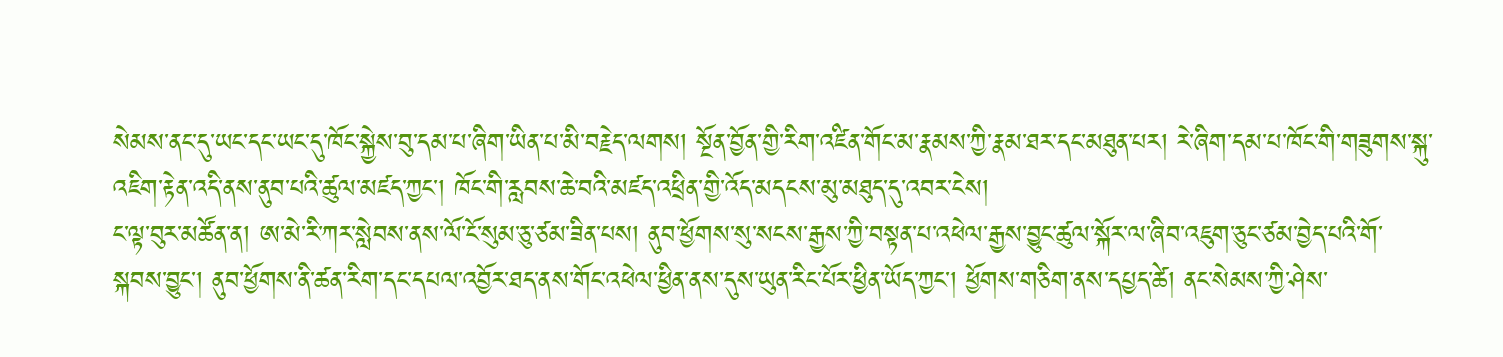སེམས་ནང་དུ་ཡང་དང་ཡང་དུ་ཁོང་སྐྱེས་བུ་དམ་པ་ཞིག་ཡིན་པ་མི་བརྗེད་ལགས། སྔོན་བྱོན་གྱི་རིག་འཛིན་གོང་མ་རྣམས་ཀྱི་རྣམ་ཐར་དང་མཐུན་པར། རེ་ཞིག་དམ་པ་ཁོང་གི་གཟུགས་སྐུ་འཇིག་རྟེན་འདི་ནས་ནུབ་པའི་ཚུལ་མཛད་ཀྱང་། ཁོང་གི་རླབས་ཆེ་བའི་མཛད་འཕྲིན་གྱི་འོད་མདངས་མུ་མཐུད་དུ་འབར་ངེས།
ང་ལྟ་བུར་མཚོན་ན། ཨ་མེ་རི་ཀར་སླེབས་ནས་ལོ་ངོ་སུམ་ཅུ་ཙམ་ཟིན་པས། ནུབ་ཕྱོགས་སུ་སངས་རྒྱས་ཀྱི་བསྟན་པ་འཕེལ་རྒྱས་བྱུང་ཚུལ་སྐོར་ལ་ཞིབ་འཇུག་ཅུང་ཙམ་བྱེད་པའི་གོ་སྐབས་བྱུང་། ནུབ་ཕྱོགས་ནི་ཚན་རིག་དང་དཔལ་འབྱོར་ཐད་ནས་གོང་འཕེལ་ཕྱིན་ནས་དུས་ཡུན་རིང་པོར་ཕྱིན་ཡོད་ཀྱང་། ཕྱོགས་གཅིག་ནས་དཔྱད་ཚེ། ནང་སེམས་ཀྱི་ཤེས་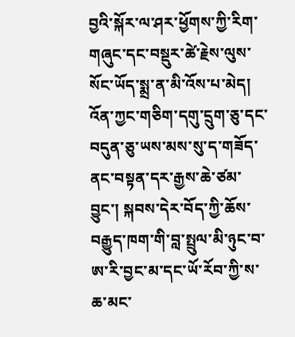བྱའི་སྐོར་ལ་ཤར་ཕྱོགས་ཀྱི་རིག་གཞུང་དང་བསྡུར་ཚེ་རྗེས་ལུས་སོང་ཡོད་སྨྲ་ན་མི་འོས་པ་མེད། འོན་ཀྱང་གཅིག་དགུ་དྲུག་ཅུ་དང་བདུན་ཅུ་ཡས་མས་སུ་ད་གཟོད་ནང་བསྟན་དར་རྒྱས་ཆེ་ཙམ་བྱུང་། སྐབས་དེར་བོད་ཀྱི་ཆོས་བརྒྱུད་ཁག་གི་བླ་སྤྲུལ་མི་ཉུང་བ་ཨ་རི་བྱང་མ་དང་ཡོ་རོབ་ཀྱི་ས་ཆ་མང་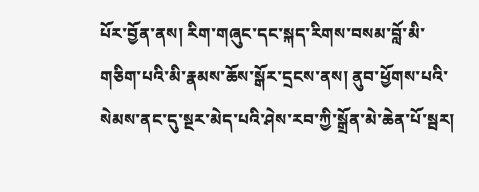པོར་བྱོན་ནས། རིག་གཞུང་དང་སྐད་རིགས་བསམ་བློ་མི་གཅིག་པའི་མི་རྣམས་ཆོས་སྒོར་དྲངས་ནས། ནུབ་ཕྱོགས་པའི་སེམས་ནང་དུ་སྔར་མེད་པའི་ཤེས་རབ་ཀྱི་སྒྲོན་མེ་ཆེན་པོ་སྦར།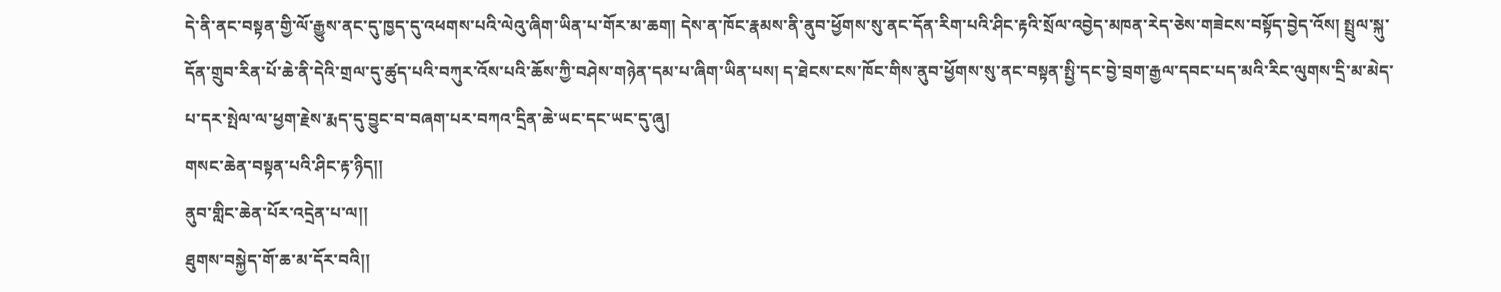དེ་ནི་ནང་བསྟན་གྱི་ལོ་རྒྱུས་ནང་དུ་ཁྱད་དུ་འཕགས་པའི་ལེའུ་ཞིག་ཡིན་པ་གོར་མ་ཆག། དེས་ན་ཁོང་རྣམས་ནི་ནུབ་ཕྱོགས་སུ་ནང་དོན་རིག་པའི་ཤིང་རྟའི་སྲོལ་འབྱེད་མཁན་རེད་ཅེས་གཟེངས་བསྟོད་བྱེད་འོས། སྤྲུལ་སྐུ་དོན་གྲུབ་རིན་པོ་ཆེ་ནི་དེའི་གྲལ་དུ་ཚུད་པའི་བཀུར་འོས་པའི་ཆོས་ཀྱི་བཤེས་གཉེན་དམ་པ་ཞིག་ཡིན་པས། ད་ཐེངས་ངས་ཁོང་གིས་ནུབ་ཕྱོགས་སུ་ནང་བསྟན་སྤྱི་དང་བྱེ་བྲག་རྒྱལ་དབང་པད་མའི་རིང་ལུགས་དྲི་མ་མེད་པ་དར་སྤེལ་ལ་ཕྱག་རྗེས་རྨད་དུ་བྱུང་བ་བཞག་པར་བཀའ་དྲིན་ཆེ་ཡང་དང་ཡང་དུ་ཞུ།
གསང་ཆེན་བསྟན་པའི་ཤིང་རྟ་ཉིད།།
ནུབ་གླིང་ཆེན་པོར་འདྲེན་པ་ལ།།
ཐུགས་བསྐྱེད་གོ་ཆ་མ་དོར་བའི།།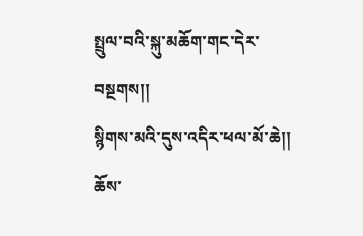སྤྲུལ་བའི་སྐུ་མཆོག་གང་དེར་བསྔགས།།
སྙིགས་མའི་དུས་འདིར་ཕལ་མོ་ཆེ།།
ཆོས་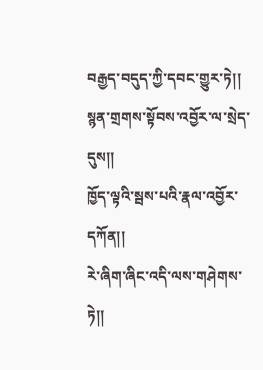བརྒྱད་བདུད་ཀྱི་དབང་གྱུར་ཏེ།།
སྙན་གྲགས་སྟོབས་འབྱོར་ལ་སྲེད་དུས།།
ཁྱོད་ལྟའི་སྦས་པའི་རྣལ་འབྱོར་དཀོན།།
རེ་ཞིག་ཞིང་འདི་ལས་གཤེགས་ཏེ།།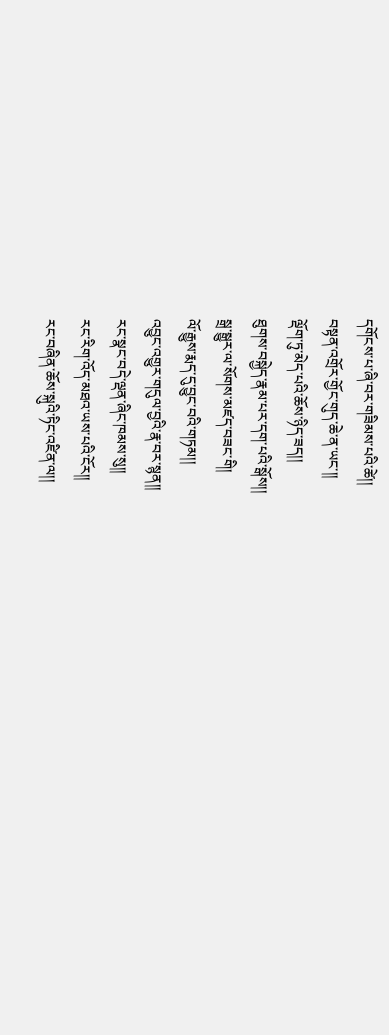དགོངས་པ་ཞི་བར་གཟིམས་པའི་ཚེ།།
བསྟན་འགྲོར་གྱོང་གུད་ཆེ་ན་ཡང་།།
ལྡོག་ཏུ་མེད་པའི་ཆོས་ཉིད་ཟད།།
ཐུགས་བསྐྱེད་རྣམ་པར་དག་པའི་སྒོས།།
སྒྲ་སྒྱུར་ལ་སོགས་མཛད་བཟང་གི།
ལོ་རྒྱུས་རྨད་དུ་བྱུང་བའི་གཏམ།།
འབྱུང་འགྱུར་གདུལ་བྱའི་རྣ་བར་སྙན།།
རང་སྣང་བདེ་ལྡན་ཞིང་ཁམས་སུ།།
རང་རིག་འོད་མཐའ་ཡས་པའི་ངོར།།
རང་བཞིན་ཆོས་སྐུའི་ཏིང་འཛིན་ལ།།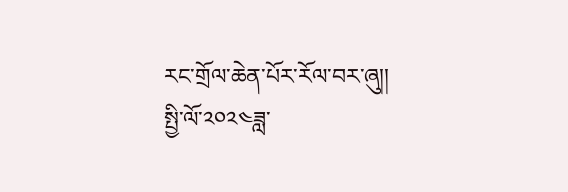རང་གྲོལ་ཆེན་པོར་རོལ་བར་ཞུ།།
སྤྱི་ལོ་༢༠༢༤ཟླ་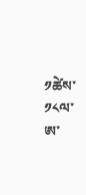༡ཚེས་༡༨ལ་ཨ་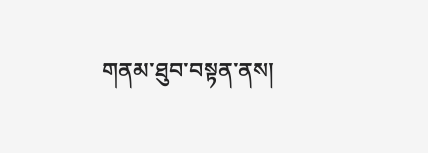གནམ་ཐུབ་བསྟན་ནས།